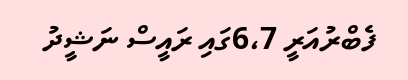ފެބްރުއަރީ 6،7ގައި ރައީސް ނަޝީދު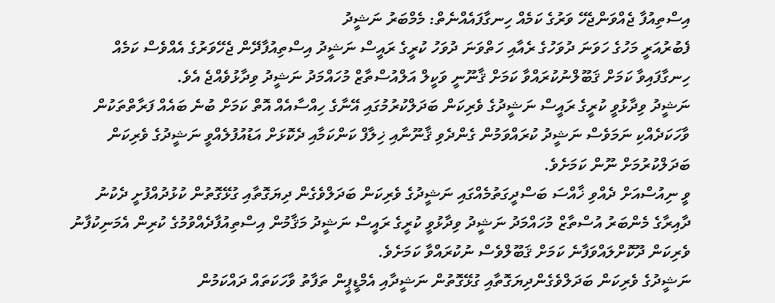އިސްތިއުފާ ޖެއްވަންޖެހޭ ވަރުގެ ކަމެއް ހިނގާފައެއްނެތް: މެމްބަރު ނަޝީދު
ފެބުރުއަރީ މަހުގެ ހަވަނަ ދުވަހުގެ ރެއާއި ހަތްވަނަ ދުވަހު ކުރީގެ ރައީސް ނަޝީދު އިސްތިއުފާދޭން ޖެހޭވަރުގެ އެއްވެސް ކަމެއް ހިނގާފައިވާ ކަމަށް ޤަބޫލްނުކުރައްވާ ކަމަށް ޤާނޫނީ ވަކީލް އަލްއުސްތާޒް މުހައްމަދު ނަޝީދު ވިދާޅުވެއްޖެ އެވެ.
ނަޝީދު ވިދާޅުވީ ކުރީގެ ރައީސް ނަޝީދުގެ ވެރިކަން ބަދަލްކުރުމުގައި އޭނާގެ ހިއްސާއެއް އޮތް ކަމަށް ބުނެ ބައެއް ފަރާތްތަކުން ވާހަކަދެއްކި ނަމަވެސް ނަޝީދު ކުރައްވަމުން ގެންދެވި ޤާނޫނާއި ޚިލާފް ކަންކަމާއި ދެކޮޅަށް އަޑުއުފުލެއްވީ ނަޝީދުގެ ވެރިކަން ބަދަލްކުރުމަށް ނޫން ކަމަށެވެ.
ވީ ނިއުސްއަށް ދެއްވި ޚާއްސަ ބަސްދީގަތުމެއްގައި ނަޝީދުގެ ވެރިކަން ބަދަލްވެގެން ދިޔަގޮތާއި ގުޅޭގޮތުން ކުޅުދުއްފުށީ ދެކުނު ދާއިރާގެ މެންބަރު އުސްތާޒް މުހައްމަދު ނަޝީދު ވިދާޅުވީ ކުރީގެ ރައީސް ނަޝީދު މަޤާމުން އިސްތިއުފާދެއްވުމުގެ ކުރިން އެމަނިކުފާނު ވެރިކަން ދޫކޮށްލައްވަފާނެ ކަމަށް ޤަބޫލްވެސް ނުކުރައްވާ ކަމަށެވެ.
ނަޝީދުގެ ވެރިކަން ބަދަލްވެގެންދިޔަގޮތާއި ގުޅޭގޮތުން ނަޝީދާއި އެމްޑީޕީން ތަފާތު ވާހަކަތައް ދައްކަމުން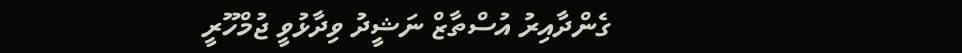ގެންދާއިރު އުސްތާޒް ނަޝީދު ވިދާޅުވީ ޖުމްހޫރީ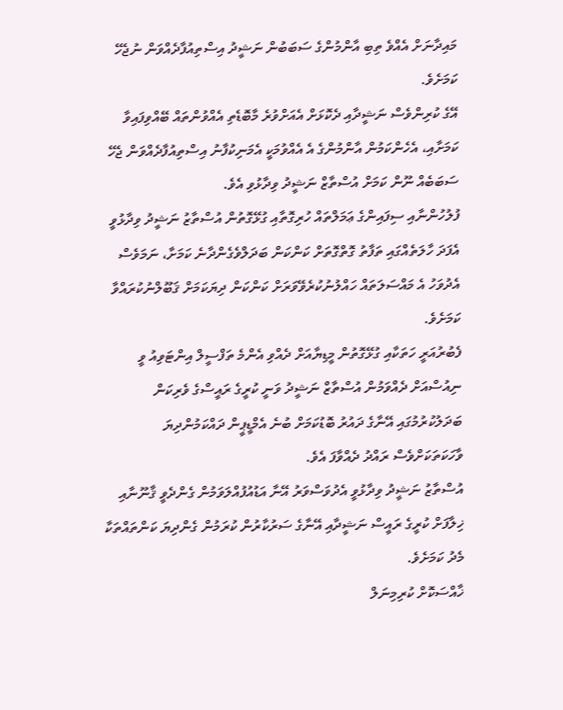މައިދާނަށް އެއްވެ ތިބި އާންމުންގެ ސަބަބުން ނަޝީދު އިސްތިއުފާދެއްވަން ނުޖެހޭ ކަމަށެވެ.
އޭގެ ކުރިންވެސް ނަޝީދާއި ދެކޮޅަށް އެއަށްވުރެ މާބޮޑެތި އެއްވުންތައް ބޭއްވިފައިވާ ކަމަށާއި، އެހެންކަމުން އާންމުންގެ އެ އެއްވުމަކީ އެމަނިކުފާނު އިސްތިއުފާދެއްވަން ޖެހޭ ސަބަބެއް ނޫން ކަމަށް އުސްތާޒް ނަޝީދު ވިދާޅުވި އެވެ.
ފުލުހުންނާއި ސިފައިންގެ ޢަމަލްތައް ހުރިގޮތާއި ގުޅޭގޮތުން އުސްތާޒު ނަޝީދު ވިދާޅުވީ އެފަދަ ހާލަތެއްގައި ތަފާތު ގޮތްގޮތަށް ކަންކަން ބަދަލްވެގެންދާނެ ކަމަށާ، ނަމަވެސް އެދުވަހު އެ މައްސަލަތައް ހައްލުނުކުރެވޭވަރަށް ކަންކަން ދިޔަކަމަށް ޤަބޫލްނުކުރައްވާ ކަމަށެވެ.
ފެބުރުއަރީ ހަތަކާއި ގުޅޭގޮތުން މީޑިޔާއަށް ދެއްވި އެންމެ ތަފްސީލް އިންޓަވިއު ވީ ނިއުސްއަށް ދެއްވަމުން އުސްތާޒް ނަޝީދު ވަނީ ކުރީގެ ރައީސްގެ ވެރިކަން ބަދަލުކުރުމުގައި އޭނާގެ ދައުރު ބޮޑުކަމަށް ބުނެ އެމްޑީޕީން ދައްކަމުންދިޔަ ވާހަކަތަކަށްވެސް ރައްދު ދެއްވާފަ އެވެ.
އުސްތާޒު ނަޝީދު ވިދާޅުވީ އެދުވަސްވަރު އޭނާ އަޑުއުފުއްލަވަމުން ގެންދެވީ ޤާނޫނާއި ޚިލާފަށް ކުރީގެ ރައީސް ނަޝީދާއި އޭނާގެ ސަރުކާރުން ކުރަމުން ގެންދިޔަ ކަންތައްތަކާ މެދު ކަމަށެވެ.
ޚާއްސަކޮށް ކުރިމިނަލް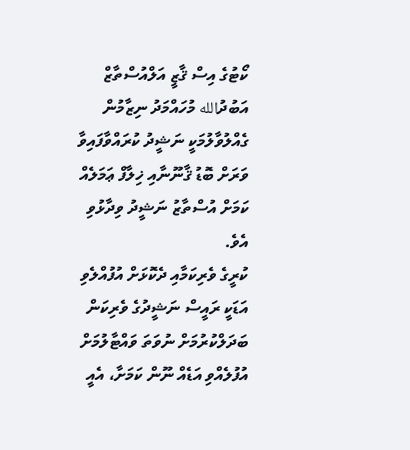ކޯޓުގެ އިސް ޤާޒީ އަލްއުސްތާޒް އަބުދުالله މުހައްމަދު ނިޒާމުން ގެއްލުވާލުމަކީ ނަޝީދު ކުރައްވާފައިވާ ވަރަށް ބޮޑު ޤާނޫނާއި ޚިލާފް ޢަމަލެއް ކަމަށް އުސްތާޒު ނަޝީދު ވިދާޅުވި އެވެ.
ކުރީގެ ވެރިކަމާއި ދެކޮޅަށް އުފުއްލެވި އަޑަކީ ރައީސް ނަޝީދުގެ ވެރިކަން ބަދަލްކުރުމަށް ނުވަތަ ވައްޓާލުމަށް އުފުލެއްވި އަޑެއް ނޫން ކަމަށާ، އެއީ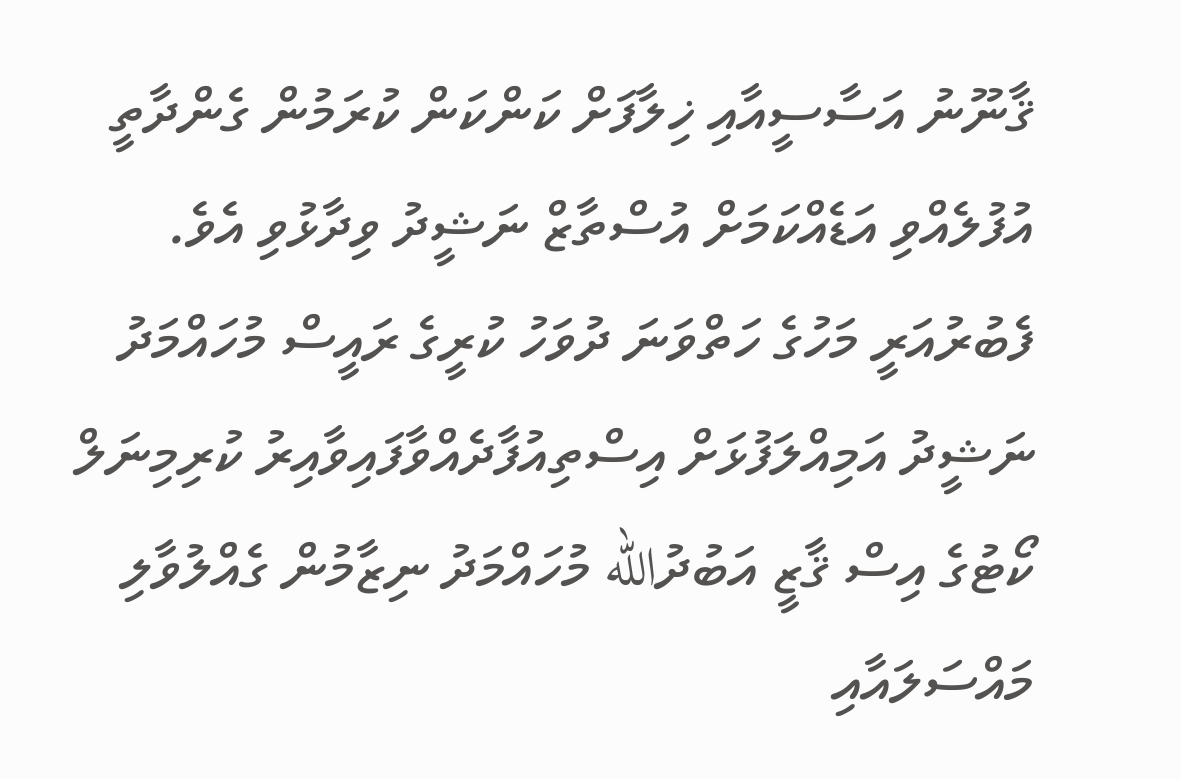ޤާނޫނު އަސާސީއާއި ޚިލާފަށް ކަންކަން ކުރަމުން ގެންދާތީ އުފުލެއްވި އަޑެއްކަމަށް އުސްތާޒް ނަޝީދު ވިދާޅުވި އެވެ.
ފެބުރުއަރީ މަހުގެ ހަތްވަނަ ދުވަހު ކުރީގެ ރައީސް މުހައްމަދު ނަޝީދު އަމިއްލަފުޅަށް އިސްތިއުފާދެއްވާފައިވާއިރު ކުރިމިނަލް ކޯޓުގެ އިސް ޤާޒީ އަބުދުالله މުހައްމަދު ނިޒާމުން ގެއްލުވާލި މައްސަލައާއި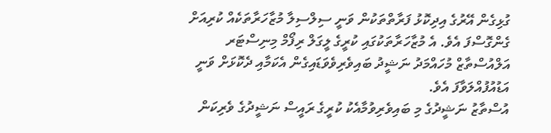ގުޅިގެން އޭރުގެ އިދިކޮޅު ފަރާތްތަކުން ވަނީ ސިލްސިލާ މުޒާހަރާތަކެއް ކުރިއަށް ގެންގޮސްފަ އެވެ. އެ މުޒާހަރާތަކުގައި ކުރީގެ ލީގަލް ރިފޯމް މިނިސްޓަރ އަލްއުސްތާޒް މުހައްމަދު ނަޝީދު ބައިވެރިވެވަޑައިގެން އެކަމާއި ދެކޮޅަށް ވަނީ އަޑުއުފުއްލަވާފަ އެވެ.
އުސްތާޒު ނަޝީދުގެ މި ބައިވެރިވުމާއެކު ކުރީގެ ރައީސް ނަޝީދުގެ ވެރިކަން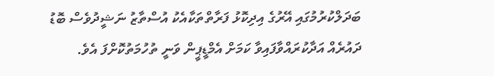ބަދަލްކުރުމުގައި އޭރުގެ އިދިކޮޅު ފަރާތްތަކާއެކު އުސްތާޒު ނަޝީދުވެސް ބޮޑު ދައުރެއް އަދާކުރައްވާފައިވާ ކަމަށް އެމްޑީޕީން ވަނީ ތުހުމަތުކޮށްފަ އެވެ.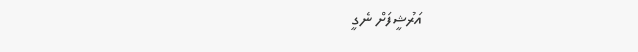އަރުޝީފަށް ނެގީ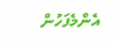އެންމެފަހުން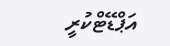އަޕްޑޭޓްކުރީ